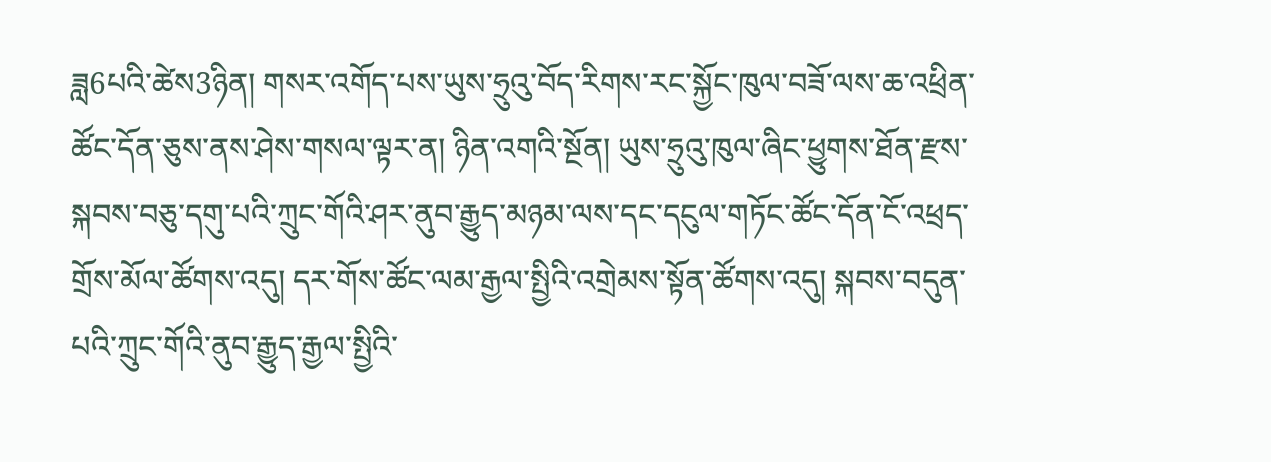ཟླ6པའི་ཚེས3ཉིན། གསར་འགོད་པས་ཡུས་ཧྲུའུ་བོད་རིགས་རང་སྐྱོང་ཁུལ་བཟོ་ལས་ཆ་འཕྲིན་ཚོང་དོན་ཅུས་ནས་ཤེས་གསལ་ལྟར་ན། ཉིན་འགའི་སྔོན། ཡུས་ཧྲུའུ་ཁུལ་ཞིང་ཕྱུགས་ཐོན་རྫས་སྐབས་བཅུ་དགུ་པའི་ཀྲུང་གོའི་ཤར་ནུབ་རྒྱུད་མཉམ་ལས་དང་དངུལ་གཏོང་ཚོང་དོན་ངོ་འཕྲད་གྲོས་མོལ་ཚོགས་འདུ། དར་གོས་ཚོང་ལམ་རྒྱལ་སྤྱིའི་འགྲེམས་སྟོན་ཚོགས་འདུ། སྐབས་བདུན་པའི་ཀྲུང་གོའི་ནུབ་རྒྱུད་རྒྱལ་སྤྱིའི་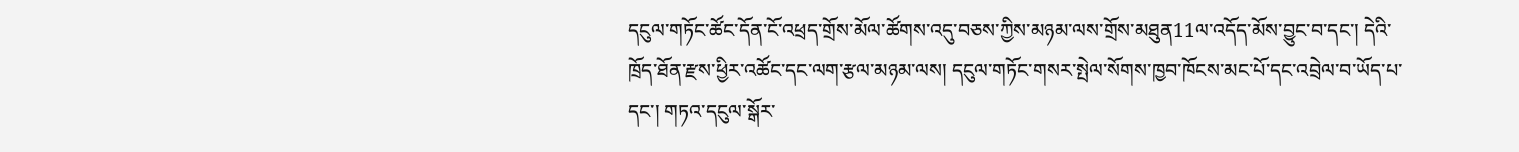དངུལ་གཏོང་ཚོང་དོན་ངོ་འཕྲད་གྲོས་མོལ་ཚོགས་འདུ་བཅས་ཀྱིས་མཉམ་ལས་གྲོས་མཐུན11ལ་འདོད་མོས་བྱུང་བ་དང་། དེའི་ཁྲོད་ཐོན་རྫས་ཕྱིར་འཚོང་དང་ལག་རྩལ་མཉམ་ལས། དངུལ་གཏོང་གསར་སྤེལ་སོགས་ཁྱབ་ཁོངས་མང་པོ་དང་འབྲེལ་བ་ཡོད་པ་དང་། གཏའ་དངུལ་སྒོར་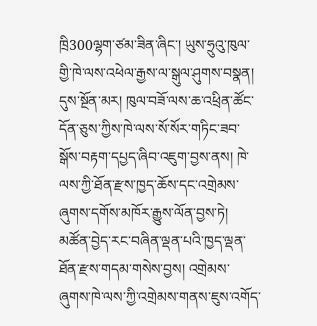ཁྲི300ལྷག་ཙམ་ཟིན་ཞིང་། ཡུས་ཧྲུའུ་ཁུལ་གྱི་ཁེ་ལས་འཕེལ་རྒྱས་ལ་སྒུལ་ཤུགས་བསྣན།
དུས་སྔོན་མར། ཁུལ་བཟོ་ལས་ཆ་འཕྲིན་ཚོང་དོན་ཅུས་ཀྱིས་ཁེ་ལས་སོ་སོར་གཏིང་ཟབ་སྒོས་བརྟག་དཔྱད་ཞིབ་འཇུག་བྱས་ནས། ཁེ་ལས་ཀྱི་ཐོན་རྫས་ཁྱད་ཆོས་དང་འགྲེམས་ཞུགས་དགོས་མཁོར་རྒྱུས་ལོན་བྱས་ཏེ། མཚོན་བྱེད་རང་བཞིན་ལྡན་པའི་ཁྱད་ལྡན་ཐོན་རྫས་གདམ་གསེས་བྱས། འགྲེམས་ཞུགས་ཁེ་ལས་ཀྱི་འགྲེམས་གནས་ཇུས་འགོད་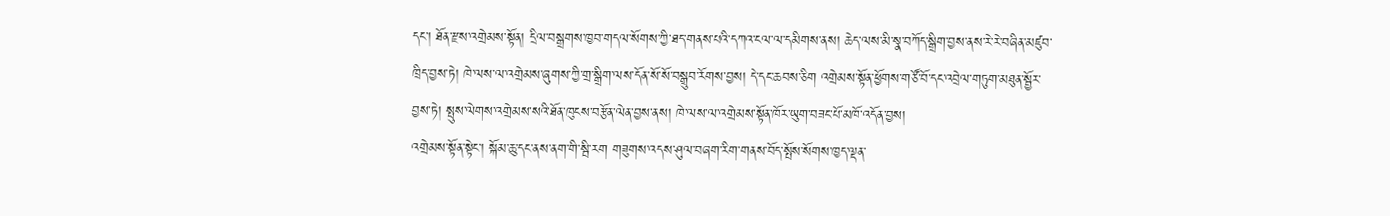དང་། ཐོན་རྫས་འགྲེམས་སྟོན། དྲིལ་བསྒྲགས་ཁྱབ་གདལ་སོགས་ཀྱི་ཐད་གནས་པའི་དཀའ་ངལ་ལ་དམིགས་ནས། ཆེད་ལས་མི་སྣ་བཀོད་སྒྲིག་བྱས་ནས་རེ་རེ་བཞིན་མཛུབ་ཁྲིད་བྱས་ཏེ། ཁེ་ལས་ལ་འགྲེམས་ཞུགས་ཀྱི་གྲ་སྒྲིག་ལས་དོན་སོ་སོ་བསྒྲུབ་རོགས་བྱས། དེ་དང་ཆབས་ཅིག འགྲེམས་སྟོན་ཕྱོགས་གཙོ་བོ་དང་འབྲེལ་གཏུག་མཐུན་སྦྱོར་བྱས་ཏེ། སྤུས་ལེགས་འགྲེམས་སའི་ཐོན་ཁུངས་བརྩོན་ལེན་བྱས་ནས། ཁེ་ལས་ལ་འགྲེམས་སྟོན་ཁོར་ཡུག་བཟང་པོ་མཁོ་འདོན་བྱས།
འགྲེམས་སྟོན་སྟེང་། སྐོམ་ཆུ་དང་ནས་ནག་གི་སྦི་རག གཟུགས་འདས་ཤུལ་བཞག་རིག་གནས་བོད་སྤོས་སོགས་ཁྱད་ལྡན་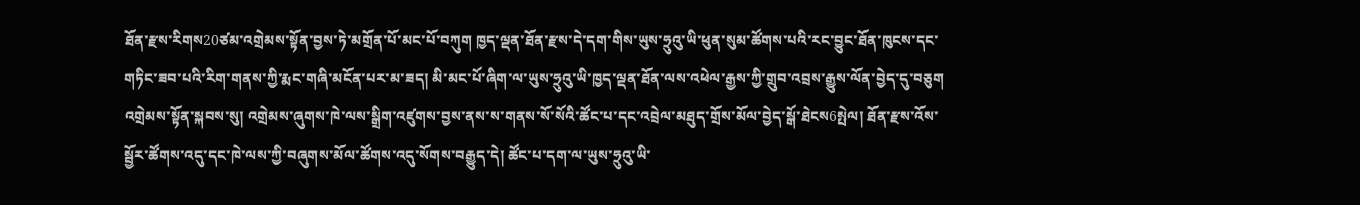ཐོན་རྫས་རིགས20ཙམ་འགྲེམས་སྟོན་བྱས་ཏེ་མགྲོན་པོ་མང་པོ་བཀུག ཁྱད་ལྡན་ཐོན་རྫས་དེ་དག་གིས་ཡུས་ཧྲུའུ་ཡི་ཕུན་སུམ་ཚོགས་པའི་རང་བྱུང་ཐོན་ཁུངས་དང་གཏིང་ཟབ་པའི་རིག་གནས་ཀྱི་རྨང་གཞི་མངོན་པར་མ་ཟད། མི་མང་པོ་ཞིག་ལ་ཡུས་ཧྲུའུ་ཡི་ཁྱད་ལྡན་ཐོན་ལས་འཕེལ་རྒྱས་ཀྱི་གྲུབ་འབྲས་རྒྱུས་ལོན་བྱེད་དུ་བཅུག འགྲེམས་སྟོན་སྐབས་སུ། འགྲེམས་ཞུགས་ཁེ་ལས་སྒྲིག་འཛུགས་བྱས་ནས་ས་གནས་སོ་སོའི་ཚོང་པ་དང་འབྲེལ་མཐུད་གྲོས་མོལ་བྱེད་སྒོ་ཐེངས6སྤེལ། ཐོན་རྫས་འོས་སྦྱོར་ཚོགས་འདུ་དང་ཁེ་ལས་ཀྱི་བཞུགས་མོལ་ཚོགས་འདུ་སོགས་བརྒྱུད་དེ། ཚོང་པ་དག་ལ་ཡུས་ཧྲུའུ་ཡི་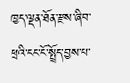ཁྱད་ལྡན་ཐོན་རྫས་ཞིབ་ཕྲའི་ངང་ངོ་སྤྲོད་བྱས་པ་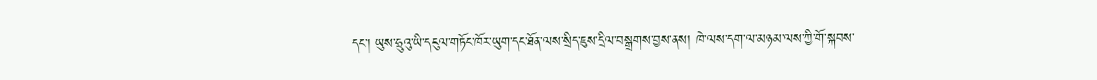དང་། ཡུས་ཧྲུའུ་ཡི་དངུལ་གཏོང་ཁོར་ཡུག་དང་ཐོན་ལས་སྲིད་ཇུས་དྲིལ་བསྒྲགས་བྱས་ནས། ཁེ་ལས་དག་ལ་མཉམ་ལས་ཀྱི་གོ་སྐབས་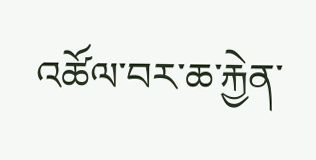འཚོལ་བར་ཆ་རྐྱེན་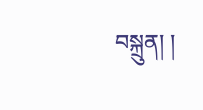བསྐྲུན། །